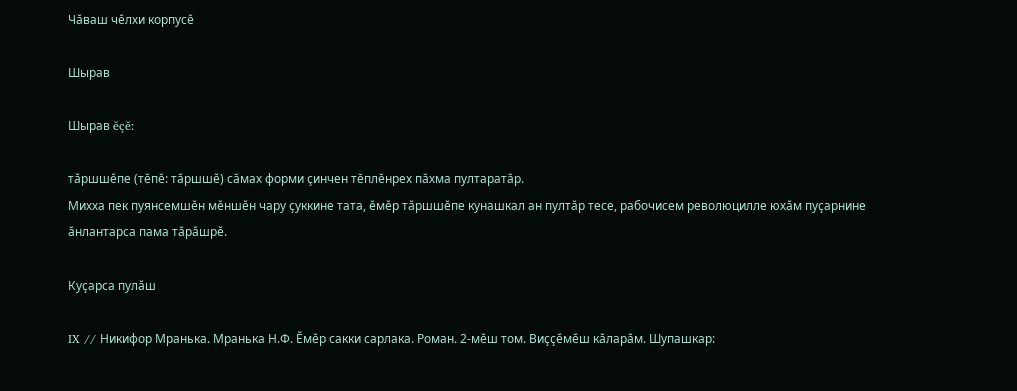Чӑваш чӗлхи корпусӗ

Шырав

Шырав ĕçĕ:

тӑршшӗпе (тĕпĕ: тӑршшӗ) сăмах форми çинчен тĕплĕнрех пăхма пултаратăр.
Михха пек пуянсемшӗн мӗншӗн чару ҫуккине тата, ӗмӗр тӑршшӗпе кунашкал ан пултӑр тесе, рабочисем революцилле юхӑм пуҫарнине ӑнлантарса пама тӑрӑшрӗ.

Куҫарса пулӑш

IX // Никифор Мранька. Мранька Н.Ф. Ӗмӗр сакки сарлака. Роман. 2-мӗш том. Виҫҫӗмӗш кӑларӑм. Шупашкар: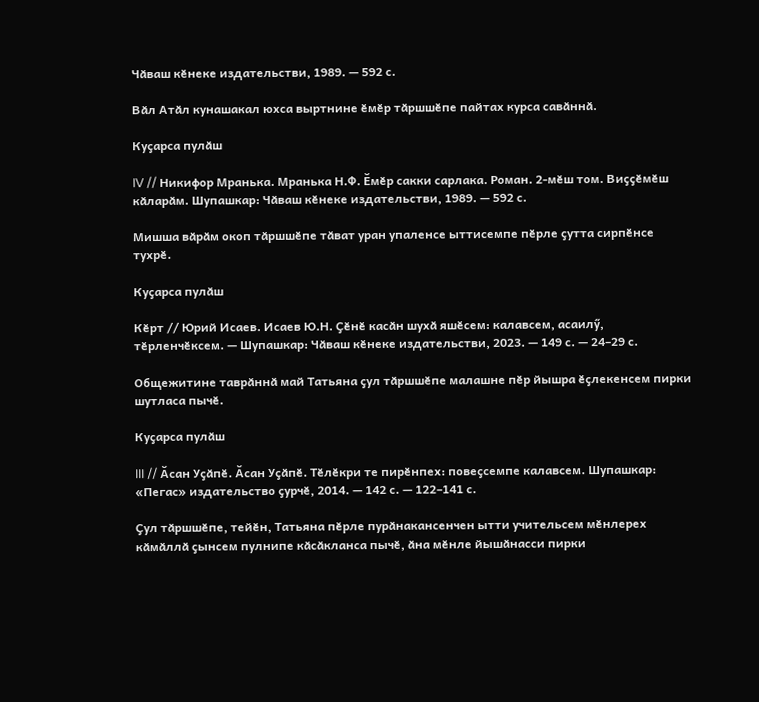Чӑваш кӗнеке издательстви, 1989. — 592 с.

Вӑл Атӑл кунашакал юхса выртнине ӗмӗр тӑршшӗпе пайтах курса савӑннӑ.

Куҫарса пулӑш

IV // Никифор Мранька. Мранька Н.Ф. Ӗмӗр сакки сарлака. Роман. 2-мӗш том. Виҫҫӗмӗш кӑларӑм. Шупашкар: Чӑваш кӗнеке издательстви, 1989. — 592 с.

Мишша вӑрӑм окоп тӑршшӗпе тӑват уран упаленсе ыттисемпе пӗрле ҫутта сирпӗнсе тухрӗ.

Куҫарса пулӑш

Кӗрт // Юрий Исаев. Исаев Ю.Н. Ҫӗнӗ касӑн шухӑ яшӗсем: калавсем, асаилӳ, тӗрленчӗксем. — Шупашкар: Чӑваш кӗнеке издательстви, 2023. — 149 с. — 24–29 с.

Общежитине таврӑннӑ май Татьяна ҫул тӑршшӗпе малашне пӗр йышра ӗҫлекенсем пирки шутласа пычӗ.

Куҫарса пулӑш

III // Ӑсан Уҫӑпӗ. Ӑсан Уҫӑпӗ. Тӗлӗкри те пирӗнпех: повеҫсемпе калавсем. Шупашкар: «Пегас» издательство ҫурчӗ, 2014. — 142 с. — 122–141 с.

Ҫул тӑршшӗпе, тейӗн, Татьяна пӗрле пурӑнакансенчен ытти учительсем мӗнлерех кӑмӑллӑ ҫынсем пулнипе кӑсӑкланса пычӗ, ӑна мӗнле йышӑнасси пирки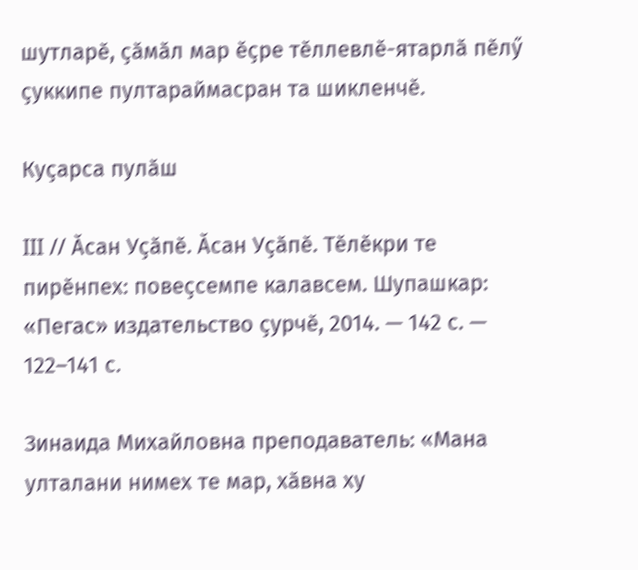шутларӗ, ҫӑмӑл мар ӗҫре тӗллевлӗ-ятарлӑ пӗлӳ ҫуккипе пултараймасран та шикленчӗ.

Куҫарса пулӑш

III // Ӑсан Уҫӑпӗ. Ӑсан Уҫӑпӗ. Тӗлӗкри те пирӗнпех: повеҫсемпе калавсем. Шупашкар: «Пегас» издательство ҫурчӗ, 2014. — 142 с. — 122–141 с.

Зинаида Михайловна преподаватель: «Мана улталани нимех те мар, хӑвна ху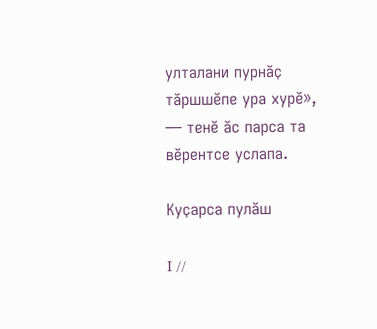улталани пурнӑҫ тӑршшӗпе ура хурӗ», — тенӗ ӑс парса та вӗрентсе услапа.

Куҫарса пулӑш

I //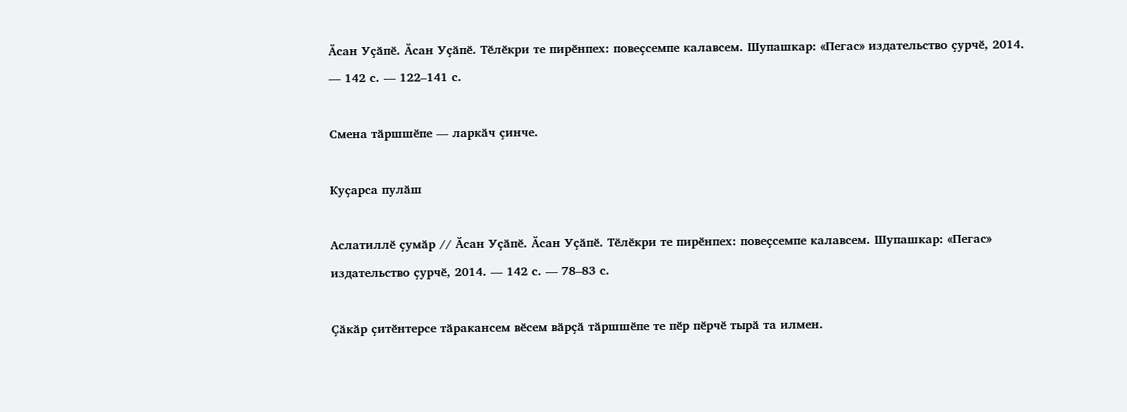Ӑсан Уҫӑпӗ. Ӑсан Уҫӑпӗ. Тӗлӗкри те пирӗнпех: повеҫсемпе калавсем. Шупашкар: «Пегас» издательство ҫурчӗ, 2014. — 142 с. — 122–141 с.

Смена тӑршшӗпе — ларкӑч ҫинче.

Куҫарса пулӑш

Аслатиллӗ ҫумӑр // Ӑсан Уҫӑпӗ. Ӑсан Уҫӑпӗ. Тӗлӗкри те пирӗнпех: повеҫсемпе калавсем. Шупашкар: «Пегас» издательство ҫурчӗ, 2014. — 142 с. — 78–83 с.

Ҫӑкӑр ҫитӗнтерсе тӑракансем вӗсем вӑрҫӑ тӑршшӗпе те пӗр пӗрчӗ тырӑ та илмен.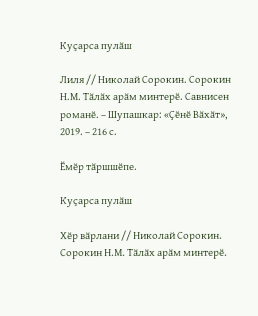Куҫарса пулӑш

Лиля // Николай Сорокин. Сорокин Н.М. Тӑлӑх арӑм минтерӗ. Савнисен романӗ. – Шупашкар: «Ҫӗнӗ Вӑхӑт», 2019. – 216 с.

Ӗмӗр тӑршшӗпе.

Куҫарса пулӑш

Хӗр вӑрлани // Николай Сорокин. Сорокин Н.М. Тӑлӑх арӑм минтерӗ.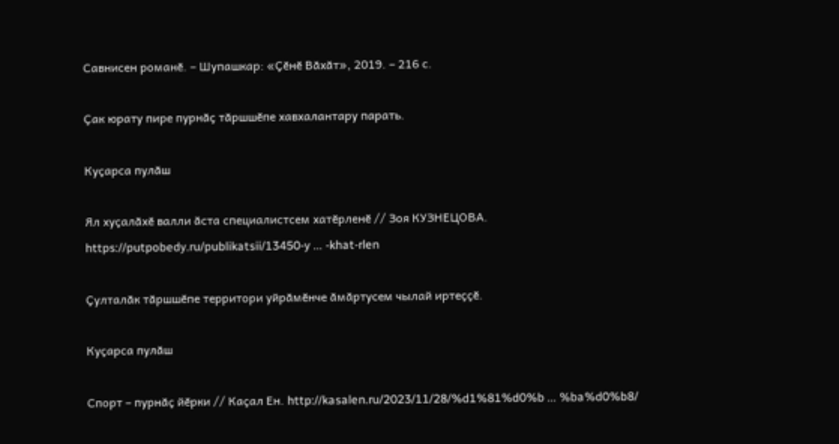Савнисен романӗ. – Шупашкар: «Ҫӗнӗ Вӑхӑт», 2019. – 216 с.

Ҫак юрату пире пурнӑҫ тӑршшӗпе хавхалантару парать.

Куҫарса пулӑш

Ял хуҫалӑхӗ валли ӑста специалистсем хатӗрленӗ // Зоя КУЗНЕЦОВА. https://putpobedy.ru/publikatsii/13450-y ... -khat-rlen

Ҫулталӑк тӑршшӗпе территори уйрӑмӗнче ӑмӑртусем чылай иртеҫҫӗ.

Куҫарса пулӑш

Спорт – пурнӑҫ йӗрки // Каҫал Ен. http://kasalen.ru/2023/11/28/%d1%81%d0%b ... %ba%d0%b8/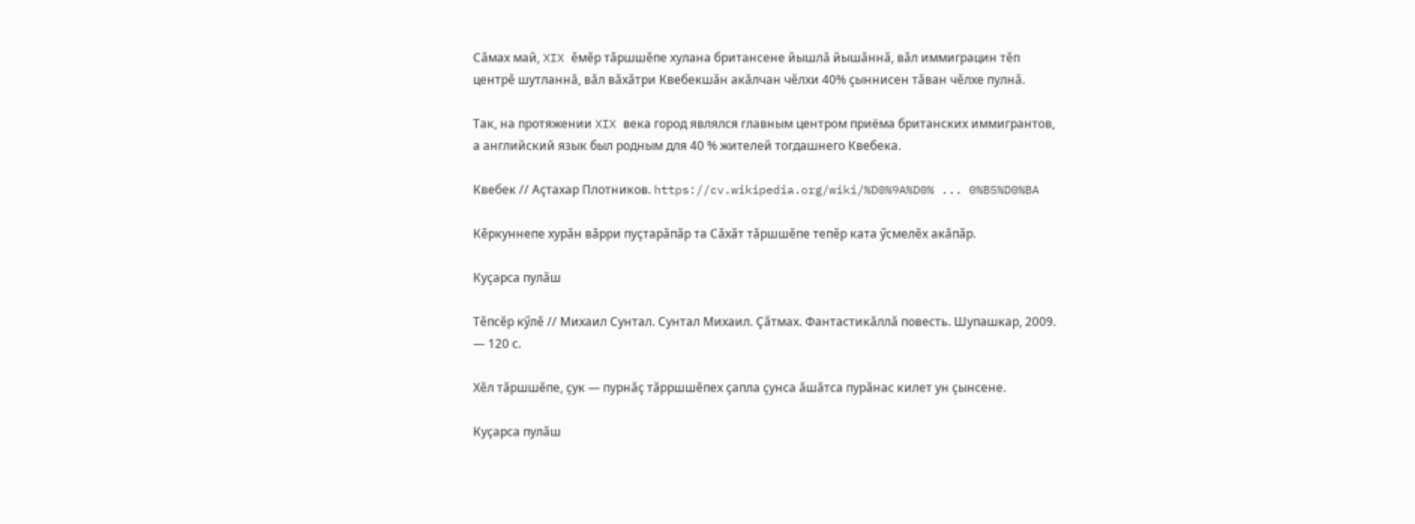Сӑмах май, XIX ӗмӗр тӑршшӗпе хулана британсене йышлӑ йышӑннӑ, вӑл иммиграцин тӗп центрӗ шутланнӑ, вӑл вӑхӑтри Квебекшӑн акӑлчан чӗлхи 40% ҫыннисен тӑван чӗлхе пулнӑ.

Так, на протяжении XIX века город являлся главным центром приёма британских иммигрантов, а английский язык был родным для 40 % жителей тогдашнего Квебека.

Квебек // Аҫтахар Плотников. https://cv.wikipedia.org/wiki/%D0%9A%D0% ... 0%B5%D0%BA

Кӗркуннепе хурӑн вӑрри пуҫтарӑпӑр та Сӑхӑт тӑршшӗпе тепӗр ката ӳсмелӗх акӑпӑр.

Куҫарса пулӑш

Тӗпсӗр кӳлӗ // Михаил Сунтал. Сунтал Михаил. Ҫӑтмах. Фантастикӑллӑ повесть. Шупашкар, 2009. — 120 с.

Хӗл тӑршшӗпе, ҫук — пурнӑҫ тӑрршшӗпех ҫапла ҫунса ӑшӑтса пурӑнас килет ун ҫынсене.

Куҫарса пулӑш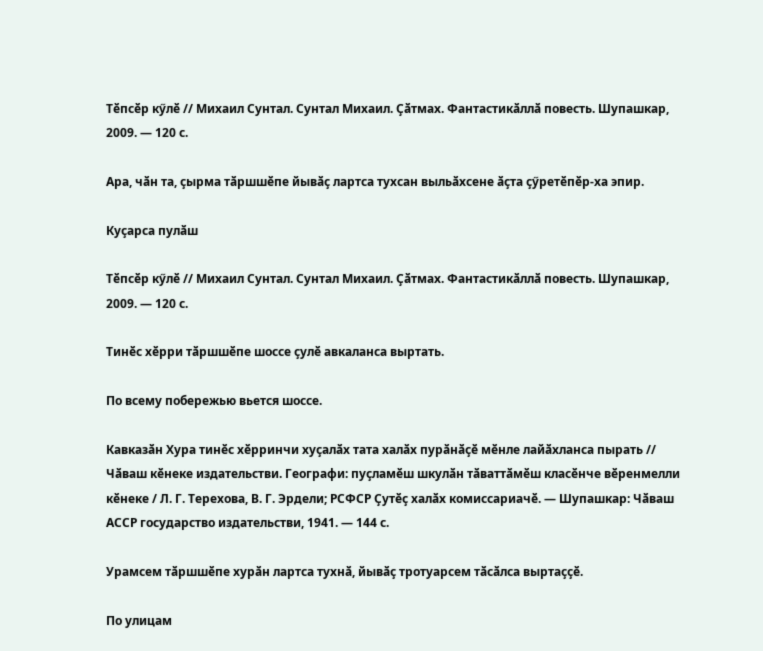Тӗпсӗр кӳлӗ // Михаил Сунтал. Сунтал Михаил. Ҫӑтмах. Фантастикӑллӑ повесть. Шупашкар, 2009. — 120 с.

Ара, чӑн та, ҫырма тӑршшӗпе йывӑҫ лартса тухсан выльӑхсене ӑҫта ҫӳретӗпӗр-ха эпир.

Куҫарса пулӑш

Тӗпсӗр кӳлӗ // Михаил Сунтал. Сунтал Михаил. Ҫӑтмах. Фантастикӑллӑ повесть. Шупашкар, 2009. — 120 с.

Тинӗс хӗрри тӑршшӗпе шоссе ҫулӗ авкаланса выртать.

По всему побережью вьется шоссе.

Кавказӑн Хура тинӗс хӗрринчи хуҫалӑх тата халӑх пурӑнӑҫӗ мӗнле лайӑхланса пырать // Чӑваш кӗнеке издательстви. Географи: пуҫламӗш шкулӑн тӑваттӑмӗш класӗнче вӗренмелли кӗнеке / Л. Г. Терехова, В. Г. Эрдели; РСФСР Ҫутӗҫ халӑх комиссариачӗ. — Шупашкар: Чӑваш АССР государство издательстви, 1941. — 144 с.

Урамсем тӑршшӗпе хурӑн лартса тухнӑ, йывӑҫ тротуарсем тӑсӑлса выртаҫҫӗ.

По улицам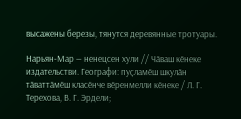высажены березы, тянутся деревянные тротуары.

Нарьян-Мар — ненецсен хули // Чӑваш кӗнеке издательстви. Географи: пуҫламӗш шкулӑн тӑваттӑмӗш класӗнче вӗренмелли кӗнеке / Л. Г. Терехова, В. Г. Эрдели;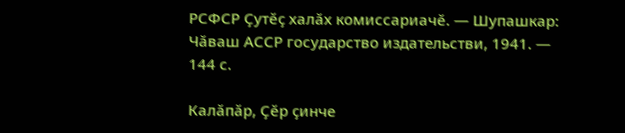РСФСР Ҫутӗҫ халӑх комиссариачӗ. — Шупашкар: Чӑваш АССР государство издательстви, 1941. — 144 с.

Калӑпӑр, Ҫӗр ҫинче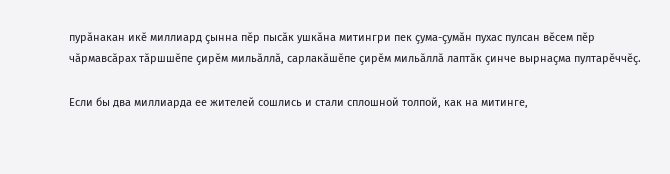пурӑнакан икӗ миллиард ҫынна пӗр пысӑк ушкӑна митингри пек ҫума-ҫумӑн пухас пулсан вӗсем пӗр чӑрмавсӑрах тӑршшӗпе ҫирӗм мильӑллӑ, сарлакӑшӗпе ҫирӗм мильӑллӑ лаптӑк ҫинче вырнаҫма пултарӗччӗҫ.

Если бы два миллиарда ее жителей сошлись и стали сплошной толпой, как на митинге,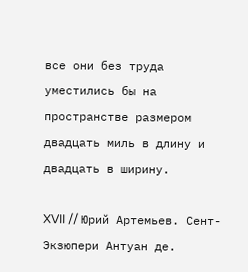все они без труда уместились бы на пространстве размером двадцать миль в длину и двадцать в ширину.

XVII // Юрий Артемьев. Сент-Экзюпери Антуан де.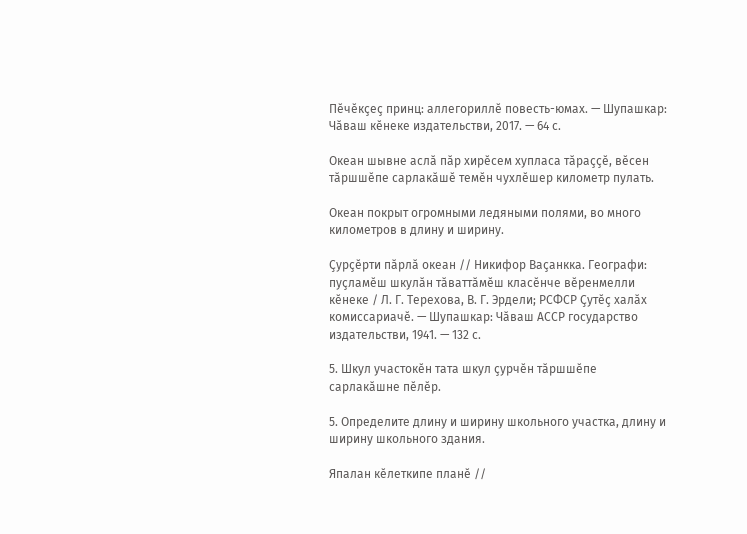Пӗчӗкҫеҫ принц: аллегориллӗ повесть-юмах. — Шупашкар: Чӑваш кӗнеке издательстви, 2017. — 64 с.

Океан шывне аслӑ пӑр хирӗсем хупласа тӑраҫҫӗ, вӗсен тӑршшӗпе сарлакӑшӗ темӗн чухлӗшер километр пулать.

Океан покрыт огромными ледяными полями, во много километров в длину и ширину.

Ҫурҫӗрти пӑрлӑ океан // Никифор Ваҫанкка. Географи: пуҫламӗш шкулӑн тӑваттӑмӗш класӗнче вӗренмелли кӗнеке / Л. Г. Терехова, В. Г. Эрдели; РСФСР Ҫутӗҫ халӑх комиссариачӗ. — Шупашкар: Чӑваш АССР государство издательстви, 1941. — 132 с.

5. Шкул участокӗн тата шкул ҫурчӗн тӑршшӗпе сарлакӑшне пӗлӗр.

5. Определите длину и ширину школьного участка, длину и ширину школьного здания.

Япалан кӗлеткипе планӗ //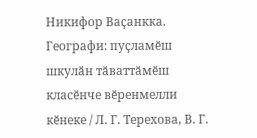Никифор Ваҫанкка. Географи: пуҫламӗш шкулӑн тӑваттӑмӗш класӗнче вӗренмелли кӗнеке / Л. Г. Терехова, В. Г.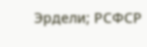Эрдели; РСФСР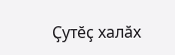Ҫутӗҫ халӑх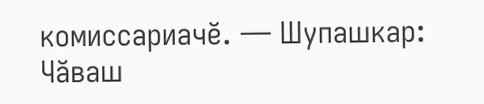комиссариачӗ. — Шупашкар: Чӑваш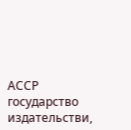АССР государство издательстви,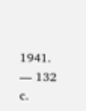1941. — 132 с.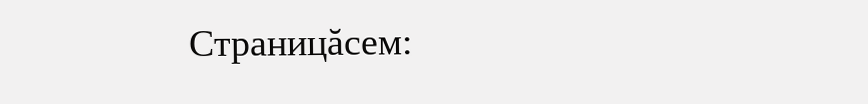Страницăсем: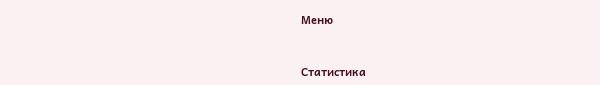Меню



Статистика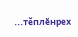...тĕплӗнрех